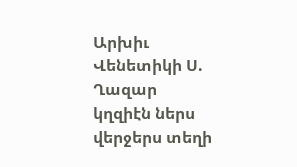Արխիւ
Վենետիկի Ս. Ղազար կղզիէն ներս վերջերս տեղի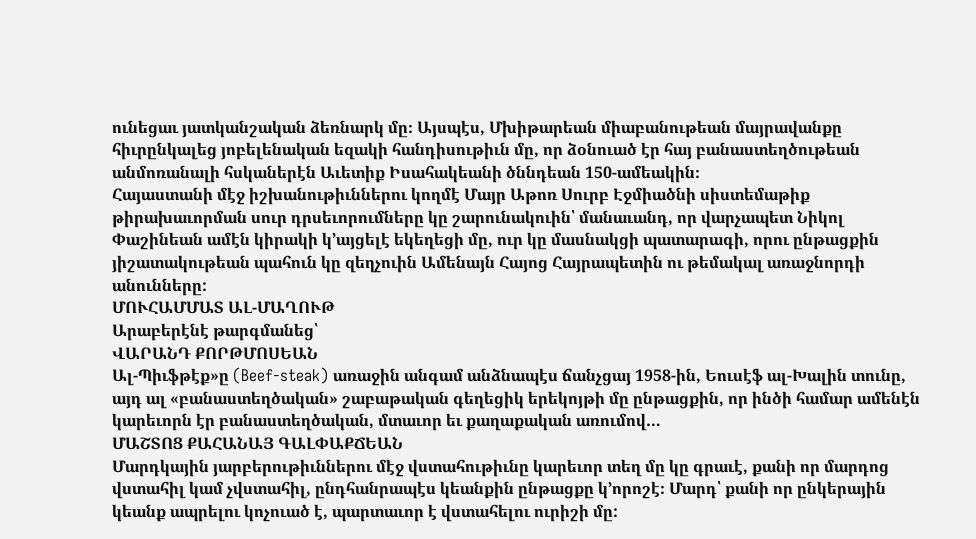ունեցաւ յատկանշական ձեռնարկ մը։ Այսպէս, Մխիթարեան միաբանութեան մայրավանքը հիւրընկալեց յոբելենական եզակի հանդիսութիւն մը, որ ձօնուած էր հայ բանաստեղծութեան անմոռանալի հսկաներէն Աւետիք Իսահակեանի ծննդեան 150-ամեակին։
Հայաստանի մէջ իշխանութիւններու կողմէ Մայր Աթոռ Սուրբ Էջմիածնի սիստեմաթիք թիրախաւորման սուր դրսեւորումները կը շարունակուին՝ մանաւանդ, որ վարչապետ Նիկոլ Փաշինեան ամէն կիրակի կ՚այցելէ եկեղեցի մը, ուր կը մասնակցի պատարագի, որու ընթացքին յիշատակութեան պահուն կը զեղչուին Ամենայն Հայոց Հայրապետին ու թեմակալ առաջնորդի անունները:
ՄՈՒՀԱՄՄԱՏ ԱԼ-ՄԱՂՈՒԹ
Արաբերէնէ թարգմանեց՝
ՎԱՐԱՆԴ ՔՈՐԹՄՈՍԵԱՆ
Ալ-Պիւֆթէք»ը (Beef-steak) առաջին անգամ անձնապէս ճանչցայ 1958-ին, Եուսէֆ ալ-Խալին տունը, այդ ալ «բանաստեղծական» շաբաթական գեղեցիկ երեկոյթի մը ընթացքին, որ ինծի համար ամենէն կարեւորն էր բանաստեղծական, մտաւոր եւ քաղաքական առումով…
ՄԱՇՏՈՑ ՔԱՀԱՆԱՅ ԳԱԼՓԱՔՃԵԱՆ
Մարդկային յարբերութիւններու մէջ վստահութիւնը կարեւոր տեղ մը կը գրաւէ, քանի որ մարդոց վստահիլ կամ չվստահիլ, ընդհանրապէս կեանքին ընթացքը կ՚որոշէ։ Մարդ՝ քանի որ ընկերային կեանք ապրելու կոչուած է, պարտաւոր է վստահելու ուրիշի մը: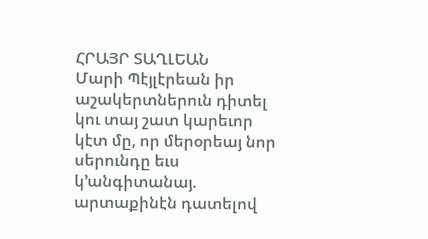ՀՐԱՅՐ ՏԱՂԼԵԱՆ
Մարի Պէյլէրեան իր աշակերտներուն դիտել կու տայ շատ կարեւոր կէտ մը, որ մերօրեայ նոր սերունդը եւս կ՚անգիտանայ. արտաքինէն դատելով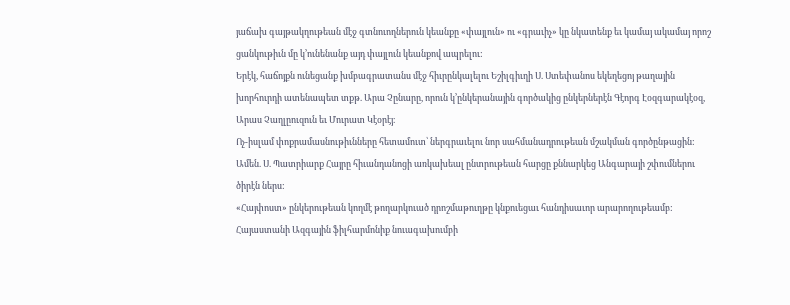յաճախ գայթակղութեան մէջ գտնուողներուն կեանքը «փայլուն» ու «գրաւիչ» կը նկատենք եւ կամայ ակամայ որոշ ցանկութիւն մը կ՚ունենանք այդ փայլուն կեանքով ապրելու:
Երէկ, հաճոյքն ունեցանք խմբագրատանս մէջ հիւրընկալելու Եշիլգիւղի Ս. Ստեփանոս եկեղեցոյ թաղային խորհուրդի ատենապետ տքթ. Արա Չընարը, որուն կ՚ընկերանային գործակից ընկերներէն Գէորգ Էօզգարակէօզ, Արաս Չաղլըուզուն եւ Մուրատ Կէօրէյ։
Ոչ-իսլամ փոքրամասնութիւնները հետամուտ՝ ներգրաւելու նոր սահմանադրութեան մշակման գործընթացին:
Ամեն. Ս. Պատրիարք Հայրը հիւանդանոցի առկախեալ ընտրութեան հարցը քննարկեց Անգարայի շփումներու ծիրէն ներս:
«Հայփոստ» ընկերութեան կողմէ թողարկուած դրոշմաթուղթը կնքուեցաւ հանդիսաւոր արարողութեամբ:
Հայաստանի Ազգային ֆիլհարմոնիք նուագախումբի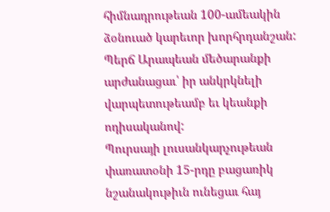հիմնադրութեան 100-ամեակին ձօնուած կարեւոր խորհրդանշան:
Պերճ Արապեան մեծարանքի արժանացաւ՝ իր անկրկնելի վարպետութեամբ եւ կեանքի ոդիսականով:
Պուրսայի լուսանկարչութեան փառատօնի 15-րդը բացառիկ նշանակութիւն ունեցաւ հայ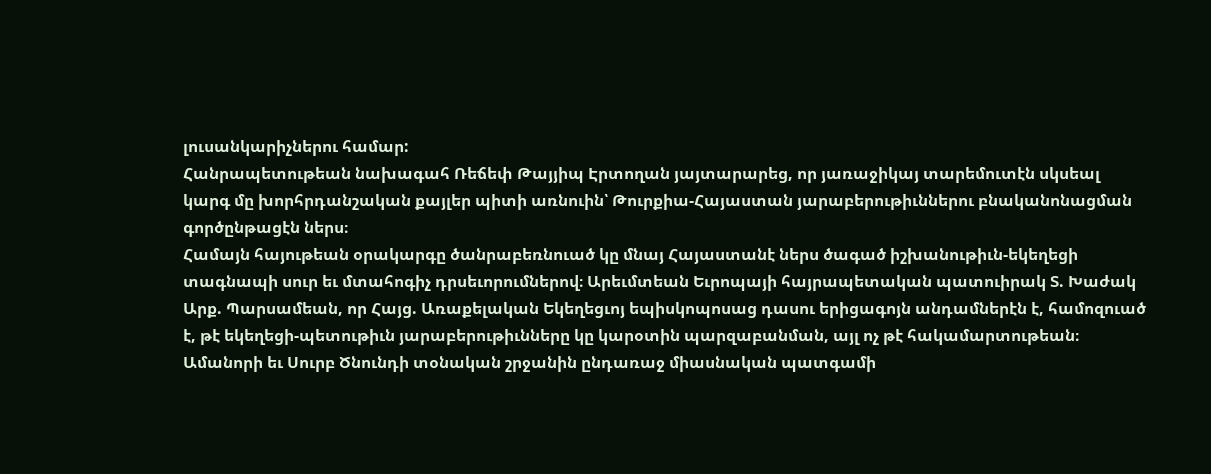լուսանկարիչներու համար:
Հանրապետութեան նախագահ Ռեճեփ Թայյիպ Էրտողան յայտարարեց, որ յառաջիկայ տարեմուտէն սկսեալ կարգ մը խորհրդանշական քայլեր պիտի առնուին՝ Թուրքիա-Հայաստան յարաբերութիւններու բնականոնացման գործընթացէն ներս։
Համայն հայութեան օրակարգը ծանրաբեռնուած կը մնայ Հայաստանէ ներս ծագած իշխանութիւն-եկեղեցի տագնապի սուր եւ մտահոգիչ դրսեւորումներով։ Արեւմտեան Եւրոպայի հայրապետական պատուիրակ Տ. Խաժակ Արք. Պարսամեան, որ Հայց. Առաքելական Եկեղեցւոյ եպիսկոպոսաց դասու երիցագոյն անդամներէն է, համոզուած է, թէ եկեղեցի-պետութիւն յարաբերութիւնները կը կարօտին պարզաբանման, այլ ոչ թէ հակամարտութեան։
Ամանորի եւ Սուրբ Ծնունդի տօնական շրջանին ընդառաջ միասնական պատգամի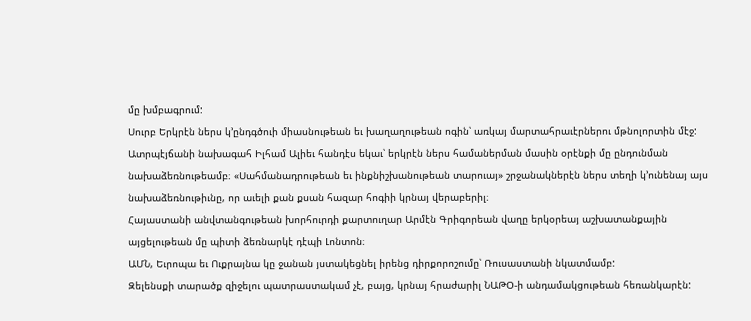մը խմբագրում:
Սուրբ Երկրէն ներս կ՚ընդգծուի միասնութեան եւ խաղաղութեան ոգին՝ առկայ մարտահրաւէրներու մթնոլորտին մէջ:
Ատրպէյճանի նախագահ Իլհամ Ալիեւ հանդէս եկաւ՝ երկրէն ներս համաներման մասին օրէնքի մը ընդունման նախաձեռնութեամբ։ «Սահմանադրութեան եւ ինքնիշխանութեան տարուայ» շրջանակներէն ներս տեղի կ՚ունենայ այս նախաձեռնութիւնը, որ աւելի քան քսան հազար հոգիի կրնայ վերաբերիլ։
Հայաստանի անվտանգութեան խորհուրդի քարտուղար Արմէն Գրիգորեան վաղը երկօրեայ աշխատանքային այցելութեան մը պիտի ձեռնարկէ դէպի Լոնտոն։
ԱՄՆ, Եւրոպա եւ Ուքրայնա կը ջանան յստակեցնել իրենց դիրքորոշումը՝ Ռուսաստանի նկատմամբ:
Զելենսքի տարածք զիջելու պատրաստակամ չէ, բայց, կրնայ հրաժարիլ ՆԱԹՕ-ի անդամակցութեան հեռանկարէն: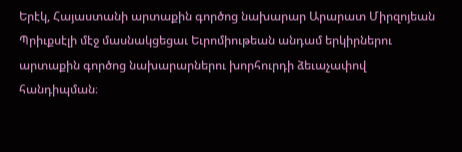Երէկ, Հայաստանի արտաքին գործոց նախարար Արարատ Միրզոյեան Պրիւքսէլի մէջ մասնակցեցաւ Եւրոմիութեան անդամ երկիրներու արտաքին գործոց նախարարներու խորհուրդի ձեւաչափով հանդիպման։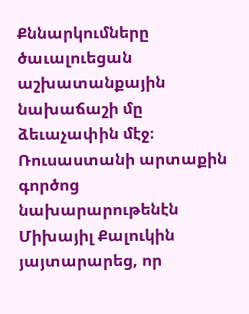Քննարկումները ծաւալուեցան աշխատանքային նախաճաշի մը ձեւաչափին մէջ։
Ռուսաստանի արտաքին գործոց նախարարութենէն Միխայիլ Քալուկին յայտարարեց, որ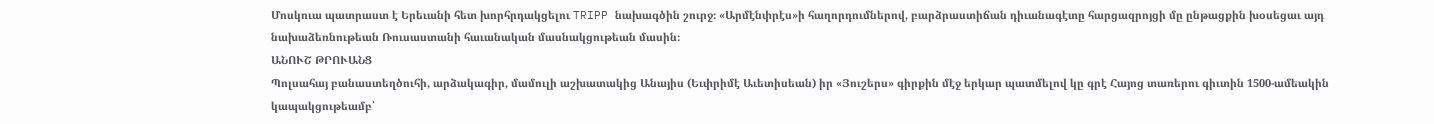Մոսկուա պատրաստ է Երեւանի հետ խորհրդակցելու TRIPP նախագծին շուրջ։ «Արմէնփրէս»ի հաղորդումներով, բարձրաստիճան դիւանագէտը հարցազրոյցի մը ընթացքին խօսեցաւ այդ նախաձեռնութեան Ռուսաստանի հաւանական մասնակցութեան մասին։
ԱՆՈՒՇ ԹՐՈՒԱՆՑ
Պոլսահայ բանաստեղծուհի, արձակագիր, մամուլի աշխատակից Անայիս (Եւփրիմէ Աւետիսեան) իր «Յուշերս» գիրքին մէջ երկար պատմելով կը գրէ Հայոց տառերու գիւտին 1500-ամեակին կապակցութեամբ՝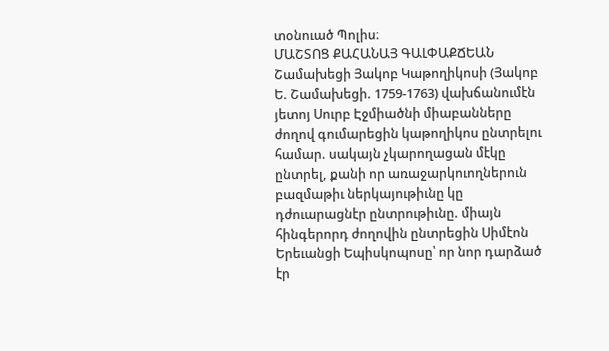տօնուած Պոլիս։
ՄԱՇՏՈՑ ՔԱՀԱՆԱՅ ԳԱԼՓԱՔՃԵԱՆ
Շամախեցի Յակոբ Կաթողիկոսի (Յակոբ Ե. Շամախեցի. 1759-1763) վախճանումէն յետոյ Սուրբ Էջմիածնի միաբանները ժողով գումարեցին կաթողիկոս ընտրելու համար. սակայն չկարողացան մէկը ընտրել, քանի որ առաջարկուողներուն բազմաթիւ ներկայութիւնը կը դժուարացնէր ընտրութիւնը. միայն հինգերորդ ժողովին ընտրեցին Սիմէոն Երեւանցի Եպիսկոպոսը՝ որ նոր դարձած էր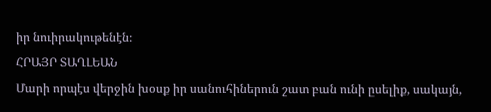իր նուիրակութենէն։
ՀՐԱՅՐ ՏԱՂԼԵԱՆ
Մարի որպէս վերջին խօսք իր սանուհիներուն շատ բան ունի ըսելիք, սակայն,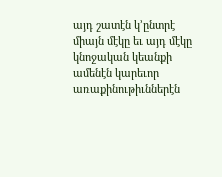այդ շատէն կ՚ընտրէ միայն մէկը եւ այդ մէկը կնոջական կեանքի ամենէն կարեւոր առաքինութիւններէն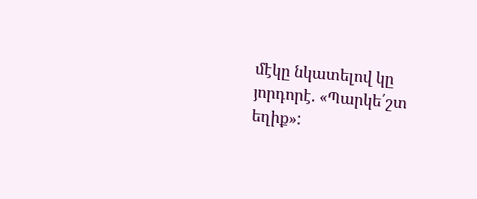մէկը նկատելով կը յորդորէ. «Պարկե՛շտ եղիք»: